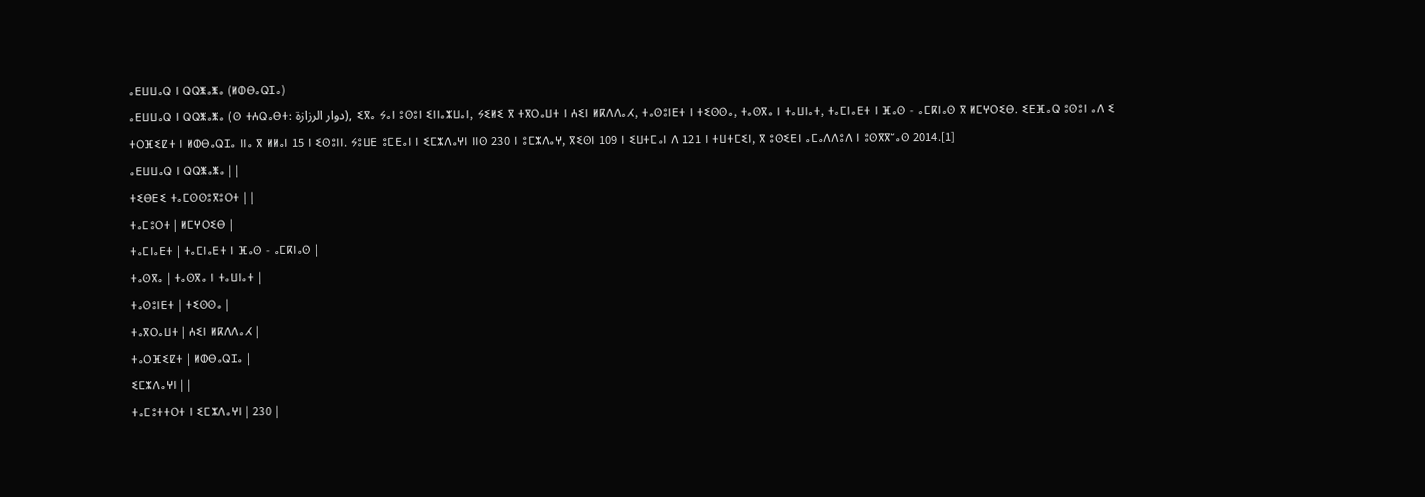ⴰⴹⵡⵡⴰⵕ ⵏ ⵕⵕⵥⴰⵥⴰ (ⵍⵀⴱⴰⵕⵊⴰ)
ⴰⴹⵡⵡⴰⵕ ⵏ ⵕⵕⵥⴰⵥⴰ (ⵙ ⵜⵄⵕⴰⴱⵜ: دوار الرزازة), ⵉⴳⴰ ⵢⴰⵏ ⵓⵙⵓⵏ ⵉⵏⵏⴰⵣⵡⴰⵏ, ⵢⵉⵍⵉ ⴳ ⵜⴳⵔⴰⵡⵜ ⵏ ⵄⵉⵏ ⵍⴽⴷⴷⴰⵃ, ⵜⴰⵙⵓⵏⴹⵜ ⵏ ⵜⵉⵙⵙⴰ, ⵜⴰⵙⴳⴰ ⵏ ⵜⴰⵡⵏⴰⵜ, ⵜⴰⵎⵏⴰⴹⵜ ⵏ ⴼⴰⵙ - ⴰⵎⴽⵏⴰⵙ ⴳ ⵍⵎⵖⵔⵉⴱ. ⵉⴹⴼⴰⵕ ⵓⵙⵓⵏ ⴰⴷ ⵉ ⵜⵔⴼⵉⵇⵜ ⵏ ⵍⵀⴱⴰⵕⵊⴰ ⵏⵏⴰ ⴳ ⵍⵍⴰⵏ 15 ⵏ ⵉⵙⵓⵏⵏ. ⵢⵓⵡⴹ ⵓⵎⴹⴰⵏ ⵏ ⵉⵎⵣⴷⴰⵖⵏ ⵏⵏⵙ 230 ⵏ ⵓⵎⵣⴷⴰⵖ, ⴳⵉⵙⵏ 109 ⵏ ⵉⵡⵜⵎⴰⵏ ⴷ 121 ⵏ ⵜⵡⵜⵎⵉⵏ, ⴳ ⵓⵙⵉⴹⵏ ⴰⵎⴰⴷⴷⵓⴷ ⵏ ⵓⵙⴳⴳⵯⴰⵙ 2014.[1]
ⴰⴹⵡⵡⴰⵕ ⵏ ⵕⵕⵥⴰⵥⴰ | |
ⵜⵉⴱⴹⵉ ⵜⴰⵎⵙⵙⵓⴳⵓⵔⵜ | |
ⵜⴰⵎⵓⵔⵜ | ⵍⵎⵖⵔⵉⴱ |
ⵜⴰⵎⵏⴰⴹⵜ | ⵜⴰⵎⵏⴰⴹⵜ ⵏ ⴼⴰⵙ - ⴰⵎⴽⵏⴰⵙ |
ⵜⴰⵙⴳⴰ | ⵜⴰⵙⴳⴰ ⵏ ⵜⴰⵡⵏⴰⵜ |
ⵜⴰⵙⵓⵏⴹⵜ | ⵜⵉⵙⵙⴰ |
ⵜⴰⴳⵔⴰⵡⵜ | ⵄⵉⵏ ⵍⴽⴷⴷⴰⵃ |
ⵜⴰⵔⴼⵉⵇⵜ | ⵍⵀⴱⴰⵕⵊⴰ |
ⵉⵎⵣⴷⴰⵖⵏ | |
ⵜⴰⵎⵓⵜⵜⵔⵜ ⵏ ⵉⵎⵣⴷⴰⵖⵏ | 230 |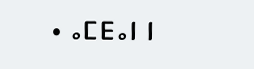• ⴰⵎⴹⴰⵏ ⵏ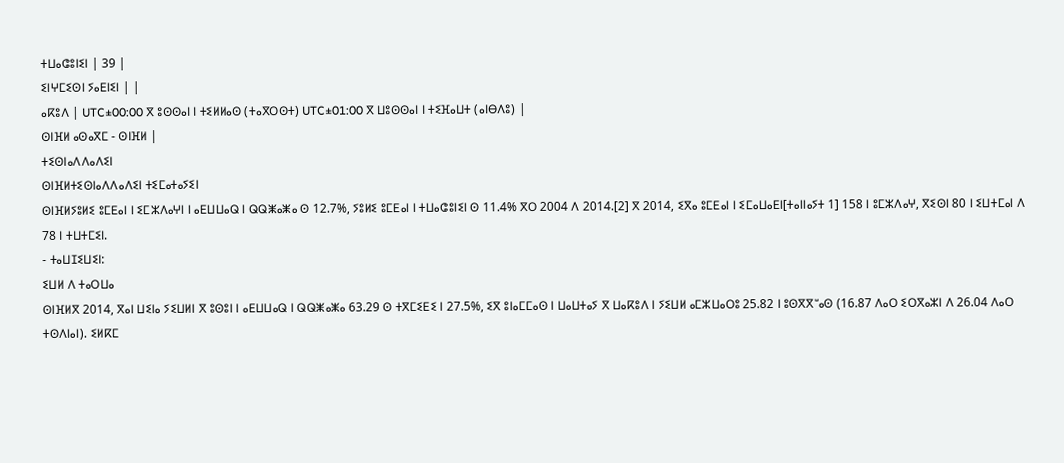ⵜⵡⴰⵛⵓⵏⵉⵏ | 39 |
ⵉⵏⵖⵎⵉⵙⵏ ⵢⴰⴹⵏⵉⵏ | |
ⴰⴽⵓⴷ | UTC±00:00 ⴳ ⵓⵙⵙⴰⵏ ⵏ ⵜⵉⵍⵍⴰⵙ (ⵜⴰⴳⵔⵙⵜ) UTC±01:00 ⴳ ⵡⵓⵙⵙⴰⵏ ⵏ ⵜⵉⴼⴰⵡⵜ (ⴰⵏⴱⴷⵓ) |
ⵙⵏⴼⵍ ⴰⵙⴰⴳⵎ - ⵙⵏⴼⵍ |
ⵜⵉⵙⵏⴰⴷⴷⴰⴷⵉⵏ
ⵙⵏⴼⵍⵜⵉⵙⵏⴰⴷⴷⴰⴷⵉⵏ ⵜⵉⵎⴰⵜⴰⵢⵉⵏ
ⵙⵏⴼⵍⵢⵓⵍⵉ ⵓⵎⴹⴰⵏ ⵏ ⵉⵎⵣⴷⴰⵖⵏ ⵏ ⴰⴹⵡⵡⴰⵕ ⵏ ⵕⵕⵥⴰⵥⴰ ⵙ 12.7%, ⵢⵓⵍⵉ ⵓⵎⴹⴰⵏ ⵏ ⵜⵡⴰⵛⵓⵏⵉⵏ ⵙ 11.4% ⴳⵔ 2004 ⴷ 2014.[2] ⴳ 2014, ⵉⴳⴰ ⵓⵎⴹⴰⵏ ⵏ ⵉⵎⴰⵡⴰⴹⵏ[ⵜⴰⵏⵏⴰⵢⵜ 1] 158 ⵏ ⵓⵎⵣⴷⴰⵖ, ⴳⵉⵙⵏ 80 ⵏ ⵉⵡⵜⵎⴰⵏ ⴷ 78 ⵏ ⵜⵡⵜⵎⵉⵏ.
- ⵜⴰⵡⵊⵉⵡⵉⵏ:
ⵉⵡⵍ ⴷ ⵜⴰⵔⵡⴰ
ⵙⵏⴼⵍⴳ 2014, ⴳⴰⵏ ⵡⵉⵏⴰ ⵢⵉⵡⵍⵏ ⴳ ⵓⵙⵓⵏ ⵏ ⴰⴹⵡⵡⴰⵕ ⵏ ⵕⵕⵥⴰⵥⴰ 63.29 ⵙ ⵜⴳⵎⵉⴹⵉ ⵏ 27.5%, ⵉⴳ ⵓⵏⴰⵎⵎⴰⵙ ⵏ ⵡⴰⵡⵜⴰⵢ ⴳ ⵡⴰⴽⵓⴷ ⵏ ⵢⵉⵡⵍ ⴰⵎⵣⵡⴰⵔⵓ 25.82 ⵏ ⵓⵙⴳⴳⵯⴰⵙ (16.87 ⴷⴰⵔ ⵉⵔⴳⴰⵣⵏ ⴷ 26.04 ⴷⴰⵔ ⵜⵙⴷⵏⴰⵏ). ⵉⵍⴽⵎ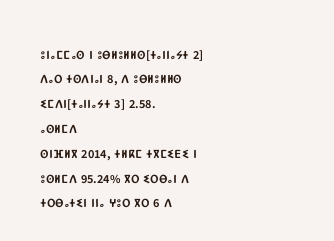ⵓⵏⴰⵎⵎⴰⵙ ⵏ ⵓⴱⵍⵓⵍⵍⵙ[ⵜⴰⵏⵏⴰⵢⵜ 2] ⴷⴰⵔ ⵜⵙⴷⵏⴰⵏ 8, ⴷ ⵓⴱⵍⵓⵍⵍⵙ ⵉⵎⴷⵏ[ⵜⴰⵏⵏⴰⵢⵜ 3] 2.58.
ⴰⵙⵍⵎⴷ
ⵙⵏⴼⵍⴳ 2014, ⵜⵍⴽⵎ ⵜⴳⵎⵉⴹⵉ ⵏ ⵓⵙⵍⵎⴷ 95.24% ⴳⵔ ⵉⵔⴱⴰⵏ ⴷ ⵜⵔⴱⴰⵜⵉⵏ ⵏⵏⴰ ⵖⵓⵔ ⴳⵔ 6 ⴷ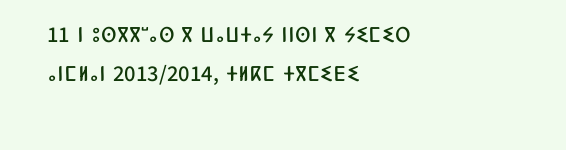11 ⵏ ⵓⵙⴳⴳⵯⴰⵙ ⴳ ⵡⴰⵡⵜⴰⵢ ⵏⵏⵙⵏ ⴳ ⵢⵉⵎⵉⵔ ⴰⵏⵎⵍⴰⵏ 2013/2014, ⵜⵍⴽⵎ ⵜⴳⵎⵉⴹⵉ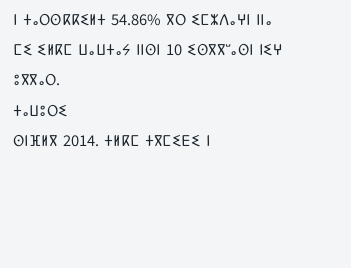ⵏ ⵜⴰⵔⵙⴽⴽⵉⵍⵜ 54.86% ⴳⵔ ⵉⵎⵣⴷⴰⵖⵏ ⵏⵏⴰ ⵎⵉ ⵉⵍⴽⵎ ⵡⴰⵡⵜⴰⵢ ⵏⵏⵙⵏ 10 ⵉⵙⴳⴳⵯⴰⵙⵏ ⵏⵉⵖ ⵓⴳⴳⴰⵔ.
ⵜⴰⵡⵓⵔⵉ
ⵙⵏⴼⵍⴳ 2014. ⵜⵍⴽⵎ ⵜⴳⵎⵉⴹⵉ ⵏ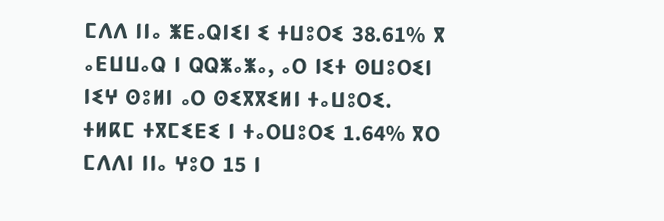ⵎⴷⴷ ⵏⵏⴰ ⵥⴹⴰⵕⵏⵉⵏ ⵉ ⵜⵡⵓⵔⵉ 38.61% ⴳ ⴰⴹⵡⵡⴰⵕ ⵏ ⵕⵕⵥⴰⵥⴰ, ⴰⵔ ⵏⵉⵜ ⵙⵡⵓⵔⵉⵏ ⵏⵉⵖ ⵙⵓⵍⵏ ⴰⵔ ⵙⵉⴳⴳⵉⵍⵏ ⵜⴰⵡⵓⵔⵉ. ⵜⵍⴽⵎ ⵜⴳⵎⵉⴹⵉ ⵏ ⵜⴰⵔⵡⵓⵔⵉ 1.64% ⴳⵔ ⵎⴷⴷⵏ ⵏⵏⴰ ⵖⵓⵔ 15 ⵏ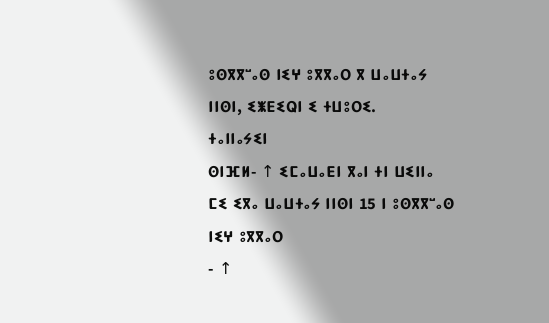ⵓⵙⴳⴳⵯⴰⵙ ⵏⵉⵖ ⵓⴳⴳⴰⵔ ⴳ ⵡⴰⵡⵜⴰⵢ ⵏⵏⵙⵏ, ⵉⵥⴹⵉⵕⵏ ⵉ ⵜⵡⵓⵔⵉ.
ⵜⴰⵏⵏⴰⵢⵉⵏ
ⵙⵏⴼⵍ- ↑ ⵉⵎⴰⵡⴰⴹⵏ ⴳⴰⵏ ⵜⵏ ⵡⵉⵏⵏⴰ ⵎⵉ ⵉⴳⴰ ⵡⴰⵡⵜⴰⵢ ⵏⵏⵙⵏ 15 ⵏ ⵓⵙⴳⴳⵯⴰⵙ ⵏⵉⵖ ⵓⴳⴳⴰⵔ
- ↑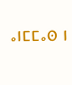ⴰⵏⵎⵎⴰⵙ ⵏ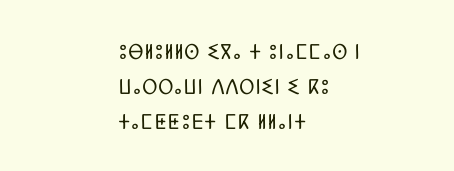ⵓⴱⵍⵓⵍⵍⵙ ⵉⴳⴰ ⵜ ⵓⵏⴰⵎⵎⴰⵙ ⵏ ⵡⴰⵔⵔⴰⵡⵏ ⴷⴷⵔⵏⵉⵏ ⵉ ⴽⵓ ⵜⴰⵎⵟⵟⵓⴹⵜ ⵎⴽ ⵍⵍⴰⵏⵜ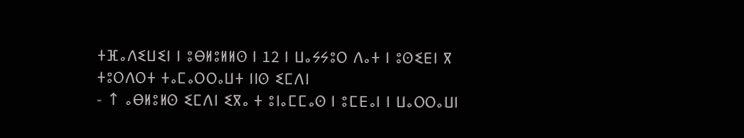ⵜⴼⴰⴷⵉⵡⵉⵏ ⵏ ⵓⴱⵍⵓⵍⵍⵙ ⵏ 12 ⵏ ⵡⴰⵢⵢⵓⵔ ⴷⴰⵜ ⵏ ⵓⵙⵉⴹⵏ ⴳ ⵜⵓⵔⴷⵔⵜ ⵜⴰⵎⴰⵔⵔⴰⵡⵜ ⵏⵏⵙ ⵉⵎⴷⵏ
- ↑ ⴰⴱⵍⵓⵍⵙ ⵉⵎⴷⵏ ⵉⴳⴰ ⵜ ⵓⵏⴰⵎⵎⴰⵙ ⵏ ⵓⵎⴹⴰⵏ ⵏ ⵡⴰⵔⵔⴰⵡⵏ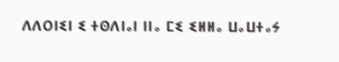ⴷⴷⵔⵏⵉⵏ ⵉ ⵜⵙⴷⵏⴰⵏ ⵏⵏⴰ ⵎⵉ ⵉⵍⵍⴰ ⵡⴰⵡⵜⴰⵢ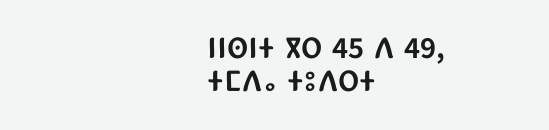ⵏⵏⵙⵏⵜ ⴳⵔ 45 ⴷ 49, ⵜⵎⴷⴰ ⵜⵓⴷⵔⵜ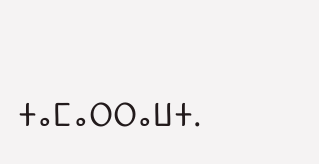ⵜⴰⵎⴰⵔⵔⴰⵡⵜ.